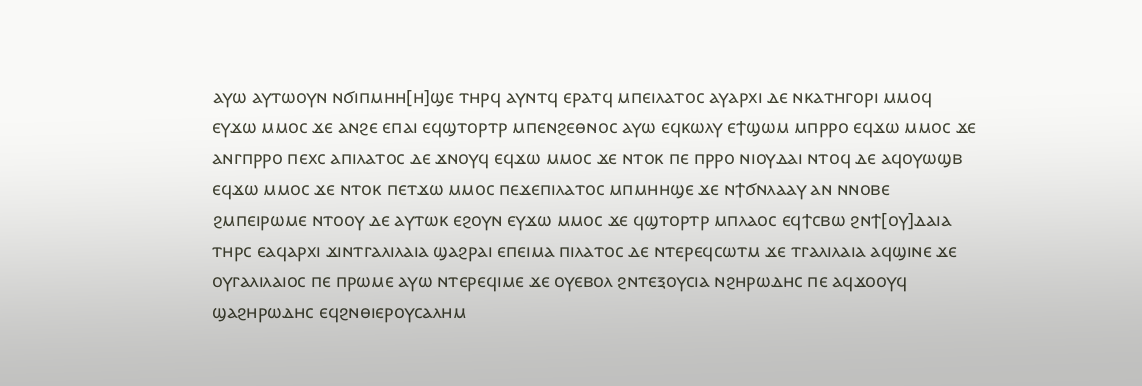ⲁⲩⲱ ⲁⲩⲧⲱⲟⲩⲛ ⲛϭⲓⲡⲙⲏⲏ[ⲏ]ϣⲉ ⲧⲏⲣϥ ⲁⲩⲛⲧϥ ⲉⲣⲁⲧϥ ⲙⲡⲉⲓⲗⲁⲧⲟⲥ ⲁⲩⲁⲣⲭⲓ ⲇⲉ ⲛⲕⲁⲧⲏⲅⲟⲣⲓ ⲙⲙⲟϥ ⲉⲩϫⲱ ⲙⲙⲟⲥ ϫⲉ ⲁⲛϩⲉ ⲉⲡⲁⲓ ⲉϥϣⲧⲟⲣⲧⲣ ⲙⲡⲉⲛϩⲉⲑⲛⲟⲥ ⲁⲩⲱ ⲉϥⲕⲱⲗⲩ ⲉϯϣⲱⲙ ⲙⲡⲣⲣⲟ ⲉϥϫⲱ ⲙⲙⲟⲥ ϫⲉ ⲁⲛⲅⲡⲣⲣⲟ ⲡⲉⲭⲥ ⲁⲡⲓⲗⲁⲧⲟⲥ ⲇⲉ ϫⲛⲟⲩϥ ⲉϥϫⲱ ⲙⲙⲟⲥ ϫⲉ ⲛⲧⲟⲕ ⲡⲉ ⲡⲣⲣⲟ ⲛⲓⲟⲩⲇⲁⲓ ⲛⲧⲟϥ ⲇⲉ ⲁϥⲟⲩⲱϣⲃ ⲉϥϫⲱ ⲙⲙⲟⲥ ϫⲉ ⲛⲧⲟⲕ ⲡⲉⲧϫⲱ ⲙⲙⲟⲥ ⲡⲉϫⲉⲡⲓⲗⲁⲧⲟⲥ ⲙⲡⲙⲏⲏϣⲉ ϫⲉ ⲛϯϭⲛⲗⲁⲁⲩ ⲁⲛ ⲛⲛⲟⲃⲉ ϩⲙⲡⲉⲓⲣⲱⲙⲉ ⲛⲧⲟⲟⲩ ⲇⲉ ⲁⲩⲧⲱⲕ ⲉϩⲟⲩⲛ ⲉⲩϫⲱ ⲙⲙⲟⲥ ϫⲉ ϥϣⲧⲟⲣⲧⲣ ⲙⲡⲗⲁⲟⲥ ⲉϥϯⲥⲃⲱ ϩⲛϯ[ⲟⲩ]ⲇⲁⲓⲁ ⲧⲏⲣⲥ ⲉⲁϥⲁⲣⲭⲓ ϫⲓⲛⲧⲅⲁⲗⲓⲗⲁⲓⲁ ϣⲁϩⲣⲁⲓ ⲉⲡⲉⲓⲙⲁ ⲡⲓⲗⲁⲧⲟⲥ ⲇⲉ ⲛⲧⲉⲣⲉϥⲥⲱⲧⲙ ϫⲉ ⲧⲅⲁⲗⲓⲗⲁⲓⲁ ⲁϥϣⲓⲛⲉ ϫⲉ ⲟⲩⲅⲁⲗⲓⲗⲁⲓⲟⲥ ⲡⲉ ⲡⲣⲱⲙⲉ ⲁⲩⲱ ⲛⲧⲉⲣⲉϥⲓⲙⲉ ϫⲉ ⲟⲩⲉⲃⲟⲗ ϩⲛⲧⲉⲝⲟⲩⲥⲓⲁ ⲛϩⲏⲣⲱⲇⲏⲥ ⲡⲉ ⲁϥϫⲟⲟⲩϥ ϣⲁϩⲏⲣⲱⲇⲏⲥ ⲉϥϩⲛⲑⲓⲉⲣⲟⲩⲥⲁⲗⲏⲙ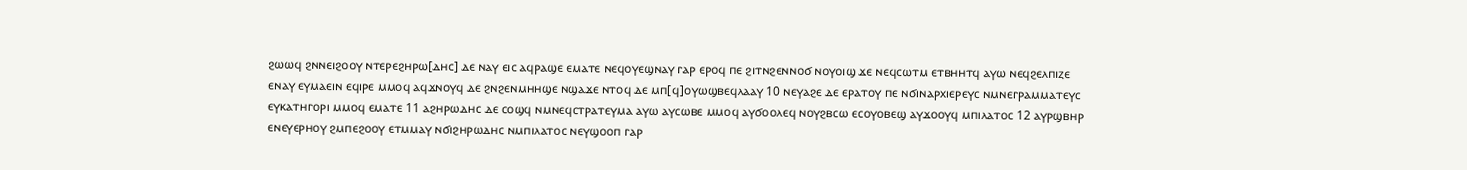ϩⲱⲱϥ ϩⲛⲛⲉⲓϩⲟⲟⲩ ⲛⲧⲉⲣⲉϩⲏⲣⲱ[ⲇⲏⲥ] ⲇⲉ ⲛⲁⲩ ⲉⲓⲥ ⲁϥⲣⲁϣⲉ ⲉⲙⲁⲧⲉ ⲛⲉϥⲟⲩⲉϣⲛⲁⲩ ⲅⲁⲣ ⲉⲣⲟϥ ⲡⲉ ϩⲓⲧⲛϩⲉⲛⲛⲟϭ ⲛⲟⲩⲟⲓϣ ϫⲉ ⲛⲉϥⲥⲱⲧⲙ ⲉⲧⲃⲏⲏⲧϥ ⲁⲩⲱ ⲛⲉϥϩⲉⲗⲡⲓⲍⲉ ⲉⲛⲁⲩ ⲉⲩⲙⲁⲉⲓⲛ ⲉϥⲓⲣⲉ ⲙⲙⲟϥ ⲁϥϫⲛⲟⲩϥ ⲇⲉ ϩⲛϩⲉⲛⲙⲏⲏϣⲉ ⲛϣⲁϫⲉ ⲛⲧⲟϥ ⲇⲉ ⲙⲡ[ϥ]ⲟⲩⲱϣⲃⲉϥⲗⲁⲁⲩ 10 ⲛⲉⲩⲁϩⲉ ⲇⲉ ⲉⲣⲁⲧⲟⲩ ⲡⲉ ⲛϭⲓⲛⲁⲣⲭⲓⲉⲣⲉⲩⲥ ⲛⲙⲛⲉⲅⲣⲁⲙⲙⲁⲧⲉⲩⲥ ⲉⲩⲕⲁⲧⲏⲅⲟⲣⲓ ⲙⲙⲟϥ ⲉⲙⲁⲧⲉ 11 ⲁϩⲏⲣⲱⲇⲏⲥ ⲇⲉ ⲥⲟϣϥ ⲛⲙⲛⲉϥⲥⲧⲣⲁⲧⲉⲩⲙⲁ ⲁⲩⲱ ⲁⲩⲥⲱⲃⲉ ⲙⲙⲟϥ ⲁⲩϭⲟⲟⲗⲉϥ ⲛⲟⲩϩⲃⲥⲱ ⲉⲥⲟⲩⲟⲃⲉϣ ⲁⲩϫⲟⲟⲩϥ ⲙⲡⲓⲗⲁⲧⲟⲥ 12 ⲁⲩⲣϣⲃⲏⲣ ⲉⲛⲉⲩⲉⲣⲏⲟⲩ ϩⲙⲡⲉϩⲟⲟⲩ ⲉⲧⲙⲙⲁⲩ ⲛϭⲓϩⲏⲣⲱⲇⲏⲥ ⲛⲙⲡⲓⲗⲁⲧⲟⲥ ⲛⲉⲩϣⲟⲟⲡ ⲅⲁⲣ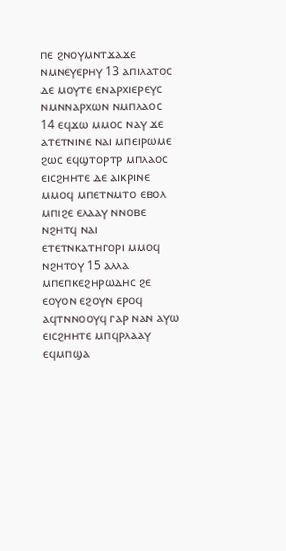ⲡⲉ ϩⲛⲟⲩⲙⲛⲧϫⲁϫⲉ ⲛⲙⲛⲉⲩⲉⲣⲏⲩ 13 ⲁⲡⲓⲗⲁⲧⲟⲥ ⲇⲉ ⲙⲟⲩⲧⲉ ⲉⲛⲁⲣⲭⲓⲉⲣⲉⲩⲥ ⲛⲙⲛⲛⲁⲣⲭⲱⲛ ⲛⲙⲡⲗⲁⲟⲥ 14 ⲉϥϫⲱ ⲙⲙⲟⲥ ⲛⲁⲩ ϫⲉ ⲁⲧⲉⲧⲛⲓⲛⲉ ⲛⲁⲓ ⲙⲡⲉⲓⲣⲱⲙⲉ ϩⲱⲥ ⲉϥϣⲧⲟⲣⲧⲣ ⲙⲡⲗⲁⲟⲥ ⲉⲓⲥϩⲏⲏⲧⲉ ⲇⲉ ⲁⲓⲕⲣⲓⲛⲉ ⲙⲙⲟϥ ⲙⲡⲉⲧⲛⲙⲧⲟ ⲉⲃⲟⲗ ⲙⲡⲓϩⲉ ⲉⲗⲁⲁⲩ ⲛⲛⲟⲃⲉ ⲛϩⲏⲧϥ ⲛⲁⲓ ⲉⲧⲉⲧⲛⲕⲁⲧⲏⲅⲟⲣⲓ ⲙⲙⲟϥ ⲛϩⲏⲧⲟⲩ 15 ⲁⲗⲗⲁ ⲙⲡⲉⲡⲕⲉϩⲏⲣⲱⲇⲏⲥ ϩⲉ ⲉⲟⲩⲟⲛ ⲉϩⲟⲩⲛ ⲉⲣⲟϥ ⲁϥⲧⲛⲛⲟⲟⲩϥ ⲅⲁⲣ ⲛⲁⲛ ⲁⲩⲱ ⲉⲓⲥϩⲏⲏⲧⲉ ⲙⲡϥⲣⲗⲁⲁⲩ ⲉϥⲙⲡϣⲁ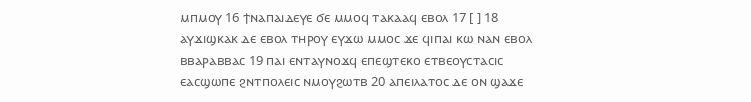ⲙⲡⲙⲟⲩ 16 ϯⲛⲁⲡⲁⲓⲇⲉⲩⲉ ϭⲉ ⲙⲙⲟϥ ⲧⲁⲕⲁⲁϥ ⲉⲃⲟⲗ 17 [ ] 18 ⲁⲩϫⲓϣⲕⲁⲕ ⲇⲉ ⲉⲃⲟⲗ ⲧⲏⲣⲟⲩ ⲉⲩϫⲱ ⲙⲙⲟⲥ ϫⲉ ϥⲓⲡⲁⲓ ⲕⲱ ⲛⲁⲛ ⲉⲃⲟⲗ ⲃⲃⲁⲣⲁⲃⲃⲁⲥ 19 ⲡⲁⲓ ⲉⲛⲧⲁⲩⲛⲟϫϥ ⲉⲡⲉϣⲧⲉⲕⲟ ⲉⲧⲃⲉⲟⲩⲥⲧⲁⲥⲓⲥ ⲉⲁⲥϣⲱⲡⲉ ϩⲛⲧⲡⲟⲗⲉⲓⲥ ⲛⲙⲟⲩϩⲱⲧⲃ 20 ⲁⲡⲉⲓⲗⲁⲧⲟⲥ ⲇⲉ ⲟⲛ ϣⲁϫⲉ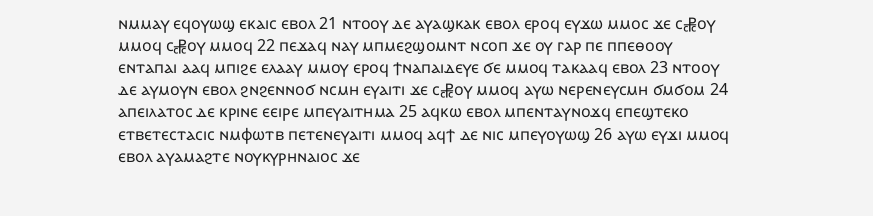ⲛⲙⲙⲁⲩ ⲉϥⲟⲩⲱϣ ⲉⲕⲁⲓⲥ ⲉⲃⲟⲗ 21 ⲛⲧⲟⲟⲩ ⲇⲉ ⲁⲩⲁϣⲕⲁⲕ ⲉⲃⲟⲗ ⲉⲣⲟϥ ⲉⲩϫⲱ ⲙⲙⲟⲥ ϫⲉ ⲥ⳧ⲟⲩ ⲙⲙⲟϥ ⲥ⳧ⲟⲩ ⲙⲙⲟϥ 22 ⲡⲉϫⲁϥ ⲛⲁⲩ ⲙⲡⲙⲉϩϣⲟⲙⲛⲧ ⲛⲥⲟⲡ ϫⲉ ⲟⲩ ⲅⲁⲣ ⲡⲉ ⲡⲡⲉⲑⲟⲟⲩ ⲉⲛⲧⲁⲡⲁⲓ ⲁⲁϥ ⲙⲡⲓϩⲉ ⲉⲗⲁⲁⲩ ⲙⲙⲟⲩ ⲉⲣⲟϥ ϯⲛⲁⲡⲁⲓⲇⲉⲩⲉ ϭⲉ ⲙⲙⲟϥ ⲧⲁⲕⲁⲁϥ ⲉⲃⲟⲗ 23 ⲛⲧⲟⲟⲩ ⲇⲉ ⲁⲩⲙⲟⲩⲛ ⲉⲃⲟⲗ ϩⲛϩⲉⲛⲛⲟϭ ⲛⲥⲙⲏ ⲉⲩⲁⲓⲧⲓ ϫⲉ ⲥ⳧ⲟⲩ ⲙⲙⲟϥ ⲁⲩⲱ ⲛⲉⲣⲉⲛⲉⲩⲥⲙⲏ ϭⲙϭⲟⲙ 24 ⲁⲡⲉⲓⲗⲁⲧⲟⲥ ⲇⲉ ⲕⲣⲓⲛⲉ ⲉⲉⲓⲣⲉ ⲙⲡⲉⲩⲁⲓⲧⲏⲙⲁ 25 ⲁϥⲕⲱ ⲉⲃⲟⲗ ⲙⲡⲉⲛⲧⲁⲩⲛⲟϫϥ ⲉⲡⲉϣⲧⲉⲕⲟ ⲉⲧⲃⲉⲧⲉⲥⲧⲁⲥⲓⲥ ⲛⲙⲫⲱⲧⲃ ⲡⲉⲧⲉⲛⲉⲩⲁⲓⲧⲓ ⲙⲙⲟϥ ⲁϥϯ ⲇⲉ ⲛⲓⲥ ⲙⲡⲉⲩⲟⲩⲱϣ 26 ⲁⲩⲱ ⲉⲩϫⲓ ⲙⲙⲟϥ ⲉⲃⲟⲗ ⲁⲩⲁⲙⲁϩⲧⲉ ⲛⲟⲩⲕⲩⲣⲏⲛⲁⲓⲟⲥ ϫⲉ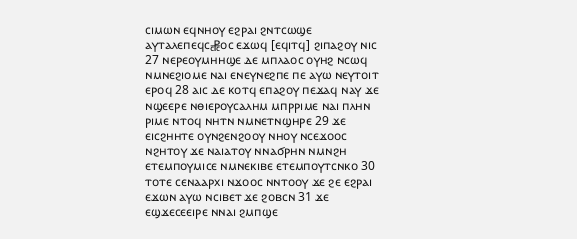ⲥⲓⲙⲱⲛ ⲉϥⲛⲏⲟⲩ ⲉϩⲣⲁⲓ ϩⲛⲧⲥⲱϣⲉ ⲁⲩⲧⲁⲗⲉⲡⲉϥⲥ⳧ⲟⲥ ⲉϫⲱϥ [ⲉϥⲓⲧϥ] ϩⲓⲡⲁϩⲟⲩ ⲛⲓⲥ 27 ⲛⲉⲣⲉⲟⲩⲙⲏⲏϣⲉ ⲇⲉ ⲙⲡⲗⲁⲟⲥ ⲟⲩⲏϩ ⲛⲥⲱϥ ⲛⲙⲛⲉϩⲓⲟⲙⲉ ⲛⲁⲓ ⲉⲛⲉⲩⲛⲉϩⲡⲉ ⲡⲉ ⲁⲩⲱ ⲛⲉⲩⲧⲟⲓⲧ ⲉⲣⲟϥ 28 ⲁⲓⲥ ⲇⲉ ⲕⲟⲧϥ ⲉⲡⲁϩⲟⲩ ⲡⲉϫⲁϥ ⲛⲁⲩ ϫⲉ ⲛϣⲉⲉⲣⲉ ⲛⲑⲓⲉⲣⲟⲩⲥⲁⲗⲏⲙ ⲙⲡⲣⲣⲓⲙⲉ ⲛⲁⲓ ⲡⲗⲏⲛ ⲣⲓⲙⲉ ⲛⲧⲟϥ ⲛⲏⲧⲛ ⲛⲙⲛⲉⲧⲛϣⲏⲣⲉ 29 ϫⲉ ⲉⲓⲥϩⲏⲏⲧⲉ ⲟⲩⲛϩⲉⲛϩⲟⲟⲩ ⲛⲏⲟⲩ ⲛⲥⲉϫⲟⲟⲥ ⲛϩⲏⲧⲟⲩ ϫⲉ ⲛⲁⲓⲁⲧⲟⲩ ⲛⲛⲁϭⲣⲏⲛ ⲛⲙⲛϩⲏ ⲉⲧⲉⲙⲡⲟⲩⲙⲓⲥⲉ ⲛⲙⲛⲉⲕⲓⲃⲉ ⲉⲧⲉⲙⲡⲟⲩⲧⲥⲛⲕⲟ 30 ⲧⲟⲧⲉ ⲥⲉⲛⲁⲁⲣⲭⲓ ⲛϫⲟⲟⲥ ⲛⲛⲧⲟⲟⲩ ϫⲉ ϩⲉ ⲉϩⲣⲁⲓ ⲉϫⲱⲛ ⲁⲩⲱ ⲛⲥⲓⲃⲉⲧ ϫⲉ ϩⲟⲃⲥⲛ 31 ϫⲉ ⲉϣϫⲉⲥⲉⲉⲓⲣⲉ ⲛⲛⲁⲓ ϩⲙⲡϣⲉ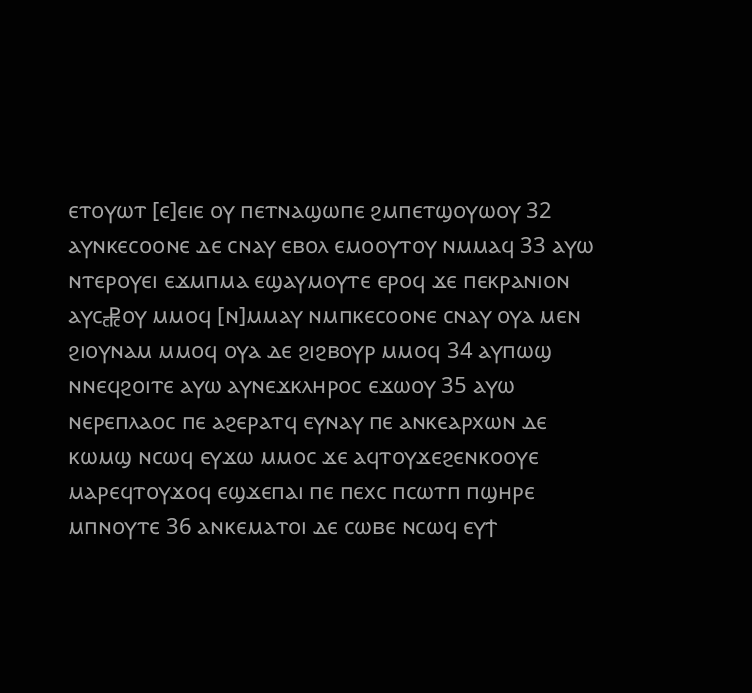ⲉⲧⲟⲩⲱⲧ [ⲉ]ⲉⲓⲉ ⲟⲩ ⲡⲉⲧⲛⲁϣⲱⲡⲉ ϩⲙⲡⲉⲧϣⲟⲩⲱⲟⲩ 32 ⲁⲩⲛⲕⲉⲥⲟⲟⲛⲉ ⲇⲉ ⲥⲛⲁⲩ ⲉⲃⲟⲗ ⲉⲙⲟⲟⲩⲧⲟⲩ ⲛⲙⲙⲁϥ 33 ⲁⲩⲱ ⲛⲧⲉⲣⲟⲩⲉⲓ ⲉϫⲙⲡⲙⲁ ⲉϣⲁⲩⲙⲟⲩⲧⲉ ⲉⲣⲟϥ ϫⲉ ⲡⲉⲕⲣⲁⲛⲓⲟⲛ ⲁⲩⲥ⳧ⲟⲩ ⲙⲙⲟϥ [ⲛ]ⲙⲙⲁⲩ ⲛⲙⲡⲕⲉⲥⲟⲟⲛⲉ ⲥⲛⲁⲩ ⲟⲩⲁ ⲙⲉⲛ ϩⲓⲟⲩⲛⲁⲙ ⲙⲙⲟϥ ⲟⲩⲁ ⲇⲉ ϩⲓϩⲃⲟⲩⲣ ⲙⲙⲟϥ 34 ⲁⲩⲡⲱϣ ⲛⲛⲉϥϩⲟⲓⲧⲉ ⲁⲩⲱ ⲁⲩⲛⲉϫⲕⲗⲏⲣⲟⲥ ⲉϫⲱⲟⲩ 35 ⲁⲩⲱ ⲛⲉⲣⲉⲡⲗⲁⲟⲥ ⲡⲉ ⲁϩⲉⲣⲁⲧϥ ⲉⲩⲛⲁⲩ ⲡⲉ ⲁⲛⲕⲉⲁⲣⲭⲱⲛ ⲇⲉ ⲕⲱⲙϣ ⲛⲥⲱϥ ⲉⲩϫⲱ ⲙⲙⲟⲥ ϫⲉ ⲁϥⲧⲟⲩϫⲉϩⲉⲛⲕⲟⲟⲩⲉ ⲙⲁⲣⲉϥⲧⲟⲩϫⲟϥ ⲉϣϫⲉⲡⲁⲓ ⲡⲉ ⲡⲉⲭⲥ ⲡⲥⲱⲧⲡ ⲡϣⲏⲣⲉ ⲙⲡⲛⲟⲩⲧⲉ 36 ⲁⲛⲕⲉⲙⲁⲧⲟⲓ ⲇⲉ ⲥⲱⲃⲉ ⲛⲥⲱϥ ⲉⲩϯ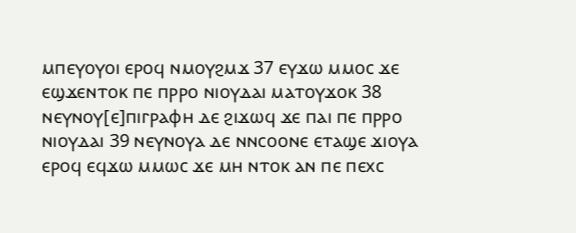ⲙⲡⲉⲩⲟⲩⲟⲓ ⲉⲣⲟϥ ⲛⲙⲟⲩϩⲙϫ 37 ⲉⲩϫⲱ ⲙⲙⲟⲥ ϫⲉ ⲉϣϫⲉⲛⲧⲟⲕ ⲡⲉ ⲡⲣⲣⲟ ⲛⲓⲟⲩⲇⲁⲓ ⲙⲁⲧⲟⲩϫⲟⲕ 38 ⲛⲉⲩⲛⲟⲩ[ⲉ]ⲡⲓⲅⲣⲁⲫⲏ ⲇⲉ ϩⲓϫⲱϥ ϫⲉ ⲡⲁⲓ ⲡⲉ ⲡⲣⲣⲟ ⲛⲓⲟⲩⲇⲁⲓ 39 ⲛⲉⲩⲛⲟⲩⲁ ⲇⲉ ⲛⲛⲥⲟⲟⲛⲉ ⲉⲧⲁϣⲉ ϫⲓⲟⲩⲁ ⲉⲣⲟϥ ⲉϥϫⲱ ⲙⲙⲱⲥ ϫⲉ ⲙⲏ ⲛⲧⲟⲕ ⲁⲛ ⲡⲉ ⲡⲉⲭⲥ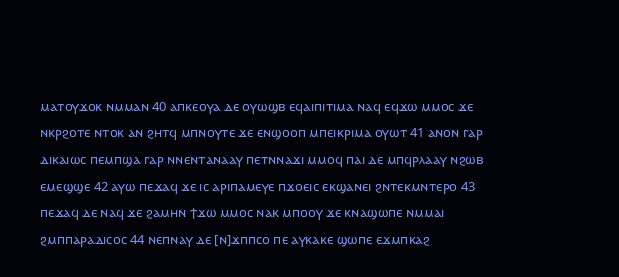ⲙⲁⲧⲟⲩϫⲟⲕ ⲛⲙⲙⲁⲛ 40 ⲁⲡⲕⲉⲟⲩⲁ ⲇⲉ ⲟⲩⲱϣⲃ ⲉϥⲁⲓⲡⲓⲧⲓⲙⲁ ⲛⲁϥ ⲉϥϫⲱ ⲙⲙⲟⲥ ϫⲉ ⲛⲕⲣϩⲟⲧⲉ ⲛⲧⲟⲕ ⲁⲛ ϩⲏⲧϥ ⲙⲡⲛⲟⲩⲧⲉ ϫⲉ ⲉⲛϣⲟⲟⲡ ⲙⲡⲉⲓⲕⲣⲓⲙⲁ ⲟⲩⲱⲧ 41 ⲁⲛⲟⲛ ⲅⲁⲣ ⲇⲓⲕⲁⲓⲱⲥ ⲡⲉⲙⲡϣⲁ ⲅⲁⲣ ⲛⲛⲉⲛⲧⲁⲛⲁⲁⲩ ⲡⲉⲧⲛⲛⲁϫⲓ ⲙⲙⲟϥ ⲡⲁⲓ ⲇⲉ ⲙⲡϥⲣⲗⲁⲁⲩ ⲛϩⲱⲃ ⲉⲙⲉϣϣⲉ 42 ⲁⲩⲱ ⲡⲉϫⲁϥ ϫⲉ ⲓⲥ ⲁⲣⲓⲡⲁⲙⲉⲩⲉ ⲡϫⲟⲉⲓⲥ ⲉⲕϣⲁⲛⲉⲓ ϩⲛⲧⲉⲕⲙⲛⲧⲉⲣⲟ 43 ⲡⲉϫⲁϥ ⲇⲉ ⲛⲁϥ ϫⲉ ϩⲁⲙⲏⲛ ϯϫⲱ ⲙⲙⲟⲥ ⲛⲁⲕ ⲙⲡⲟⲟⲩ ϫⲉ ⲕⲛⲁϣⲱⲡⲉ ⲛⲙⲙⲁⲓ ϩⲙⲡⲡⲁⲣⲁⲇⲓⲥⲟⲥ 44 ⲛⲉⲡⲛⲁⲩ ⲇⲉ [ⲛ]ϫⲡⲡⲥⲟ ⲡⲉ ⲁⲩⲕⲁⲕⲉ ϣⲱⲡⲉ ⲉϫⲙⲡⲕⲁϩ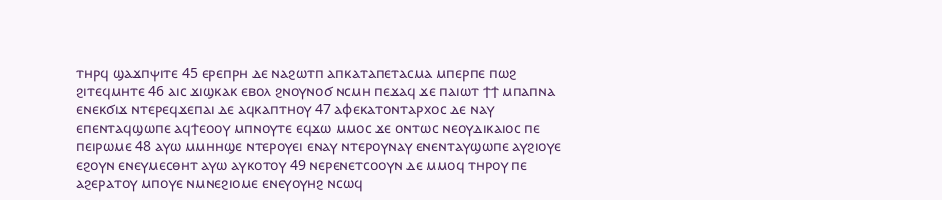ⲧⲏⲣϥ ϣⲁϫⲡⲯⲓⲧⲉ 45 ⲉⲣⲉⲡⲣⲏ ⲇⲉ ⲛⲁϩⲱⲧⲡ ⲁⲡⲕⲁⲧⲁⲡⲉⲧⲁⲥⲙⲁ ⲙⲡⲉⲣⲡⲉ ⲡⲱϩ ϩⲓⲧⲉϥⲙⲏⲧⲉ 46 ⲁⲓⲥ ϫⲓϣⲕⲁⲕ ⲉⲃⲟⲗ ϩⲛⲟⲩⲛⲟϭ ⲛⲥⲙⲏ ⲡⲉϫⲁϥ ϫⲉ ⲡⲁⲓⲱⲧ ϯϯ ⲙⲡⲁⲡⲛⲁ ⲉⲛⲉⲕϭⲓϫ ⲛⲧⲉⲣⲉϥϫⲉⲡⲁⲓ ⲇⲉ ⲁϥⲕⲁⲡⲧⲏⲟⲩ 47 ⲁⲫⲉⲕⲁⲧⲟⲛⲧⲁⲣⲭⲟⲥ ⲇⲉ ⲛⲁⲩ ⲉⲡⲉⲛⲧⲁϥϣⲱⲡⲉ ⲁϥϯⲉⲟⲟⲩ ⲙⲡⲛⲟⲩⲧⲉ ⲉϥϫⲱ ⲙⲙⲟⲥ ϫⲉ ⲟⲛⲧⲱⲥ ⲛⲉⲟⲩⲇⲓⲕⲁⲓⲟⲥ ⲡⲉ ⲡⲉⲓⲣⲱⲙⲉ 48 ⲁⲩⲱ ⲙⲙⲏⲏϣⲉ ⲛⲧⲉⲣⲟⲩⲉⲓ ⲉⲛⲁⲩ ⲛⲧⲉⲣⲟⲩⲛⲁⲩ ⲉⲛⲉⲛⲧⲁⲩϣⲱⲡⲉ ⲁⲩϩⲓⲟⲩⲉ ⲉϩⲟⲩⲛ ⲉⲛⲉⲩⲙⲉⲥⲑⲏⲧ ⲁⲩⲱ ⲁⲩⲕⲟⲧⲟⲩ 49 ⲛⲉⲣⲉⲛⲉⲧⲥⲟⲟⲩⲛ ⲇⲉ ⲙⲙⲟϥ ⲧⲏⲣⲟⲩ ⲡⲉ ⲁϩⲉⲣⲁⲧⲟⲩ ⲙⲡⲟⲩⲉ ⲛⲙⲛⲉϩⲓⲟⲙⲉ ⲉⲛⲉⲩⲟⲩⲏϩ ⲛⲥⲱϥ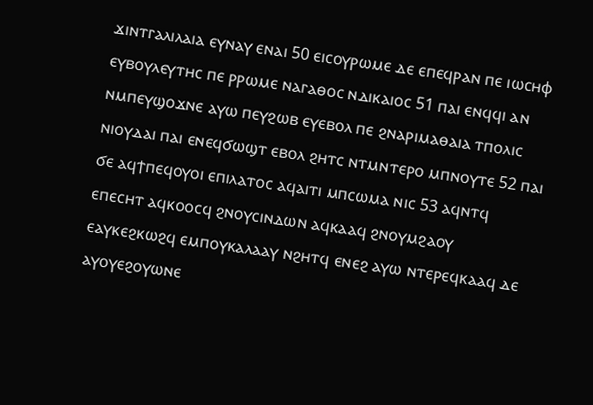ϫⲓⲛⲧⲅⲁⲗⲓⲗⲁⲓⲁ ⲉⲩⲛⲁⲩ ⲉⲛⲁⲓ 50 ⲉⲓⲥⲟⲩⲣⲱⲙⲉ ⲇⲉ ⲉⲡⲉϥⲣⲁⲛ ⲡⲉ ⲓⲱⲥⲏⲫ ⲉⲩⲃⲟⲩⲗⲉⲩⲧⲏⲥ ⲡⲉ ⲣⲣⲱⲙⲉ ⲛⲁⲅⲁⲑⲟⲥ ⲛⲇⲓⲕⲁⲓⲟⲥ 51 ⲡⲁⲓ ⲉⲛϥϥⲓ ⲁⲛ ⲛⲙⲡⲉⲩϣⲟϫⲛⲉ ⲁⲩⲱ ⲡⲉⲩϩⲱⲃ ⲉⲩⲉⲃⲟⲗ ⲡⲉ ϩⲛⲁⲣⲓⲙⲁⲑⲁⲓⲁ ⲧⲡⲟⲗⲓⲥ ⲛⲓⲟⲩⲇⲁⲓ ⲡⲁⲓ ⲉⲛⲉϥϭⲱϣⲧ ⲉⲃⲟⲗ ϩⲏⲧⲥ ⲛⲧⲙⲛⲧⲉⲣⲟ ⲙⲡⲛⲟⲩⲧⲉ 52 ⲡⲁⲓ ϭⲉ ⲁϥϯⲡⲉϥⲟⲩⲟⲓ ⲉⲡⲓⲗⲁⲧⲟⲥ ⲁϥⲁⲓⲧⲓ ⲙⲡⲥⲱⲙⲁ ⲛⲓⲥ 53 ⲁϥⲛⲧϥ ⲉⲡⲉⲥⲏⲧ ⲁϥⲕⲟⲟⲥϥ ϩⲛⲟⲩⲥⲓⲛⲇⲱⲛ ⲁϥⲕⲁⲁϥ ϩⲛⲟⲩⲙϩⲁⲟⲩ ⲉⲁⲩⲕⲉϩⲕⲱϩϥ ⲉⲙⲡⲟⲩⲕⲁⲗⲁⲁⲩ ⲛϩⲏⲧϥ ⲉⲛⲉϩ ⲁⲩⲱ ⲛⲧⲉⲣⲉϥⲕⲁⲁϥ ⲇⲉ ⲁⲩⲟⲩⲉϩⲟⲩⲱⲛⲉ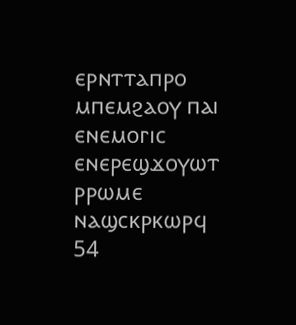ⲉⲣⲛⲧⲧⲁⲡⲣⲟ ⲙⲡⲉⲙϩⲁⲟⲩ ⲡⲁⲓ ⲉⲛⲉⲙⲟⲅⲓⲥ ⲉⲛⲉⲣⲉϣϫⲟⲩⲱⲧ ⲣⲣⲱⲙⲉ ⲛⲁϣⲥⲕⲣⲕⲱⲣϥ 54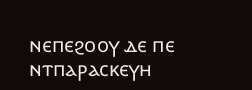ⲛⲉⲡⲉϩⲟⲟⲩ ⲇⲉ ⲡⲉ ⲛⲧⲡⲁⲣⲁⲥⲕⲉⲩⲏ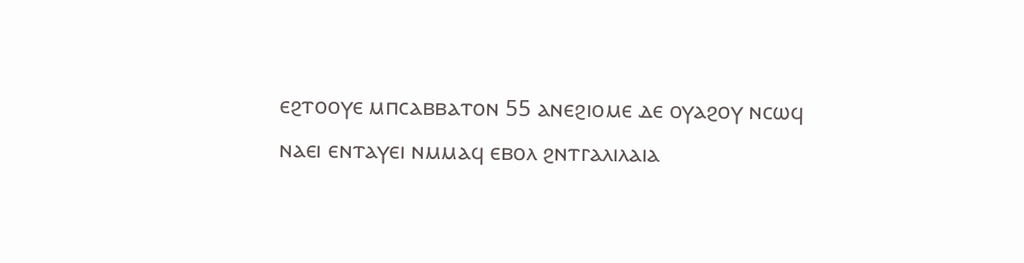ⲉϩⲧⲟⲟⲩⲉ ⲙⲡⲥⲁⲃⲃⲁⲧⲟⲛ 55 ⲁⲛⲉϩⲓⲟⲙⲉ ⲇⲉ ⲟⲩⲁϩⲟⲩ ⲛⲥⲱϥ ⲛⲁⲉⲓ ⲉⲛⲧⲁⲩⲉⲓ ⲛⲙⲙⲁϥ ⲉⲃⲟⲗ ϩⲛⲧⲅⲁⲗⲓⲗⲁⲓⲁ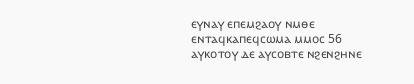ⲉⲩⲛⲁⲩ ⲉⲡⲉⲙϩⲁⲟⲩ ⲛⲙⲑⲉ ⲉⲛⲧⲁϥⲕⲁⲡⲉϥⲥⲱⲙⲁ ⲙⲙⲟⲥ 56 ⲁⲩⲕⲟⲧⲟⲩ ⲇⲉ ⲁⲩⲥⲟⲃⲧⲉ ⲛϩⲉⲛϩⲏⲛⲉ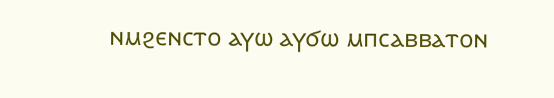ⲛⲙϩⲉⲛⲥⲧⲟ ⲁⲩⲱ ⲁⲩϭⲱ ⲙⲡⲥⲁⲃⲃⲁⲧⲟⲛ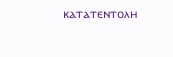ⲕⲁⲧⲁⲧⲉⲛⲧⲟⲗⲏ